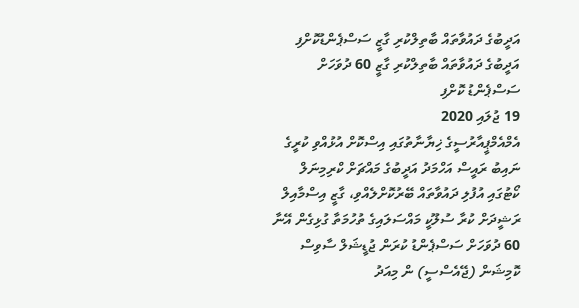އަދީބުގެ ދައުވާތައް ބާތިލްކުރި ގާޒީ ސަސްޕެންޑުކޮށްފި
އަދީބުގެ ދައުވާތައް ބާތިލްކުރި ގާޒީ 60 ދުވަހަށް ސަސްޕެންޑު ކޮށްފި
19 ޖުލައި 2020
އެމްއެމްޕީއާރުސީގެ ޚިޔާނާތުގައި އިސްކޮށް އުޅުއްވި ކުރީގެ ނައިބު ރައީސް އަހްމަދު އަދީބުގެ މައްޗަށް ކްރިމިނަލް ކޯޓުގައި އުފުލި ދައުވާތައް ބޭރުކޮށްލެއްވި، ގާޒީ އިސްމާއިލް ރަޝީދަށް ކުރާ ސުލޫކީ މައްސަލައިގެ ތުހުމަތާ ގުޅިގެން އޭނާ 60 ދުވަހަށް ސަސްޕެންޑު ކުރަން ޖުޑީޝަލް ސާވިސް ކޮމިޝަން (ޖޭއެސްސީ) ން މިއަދު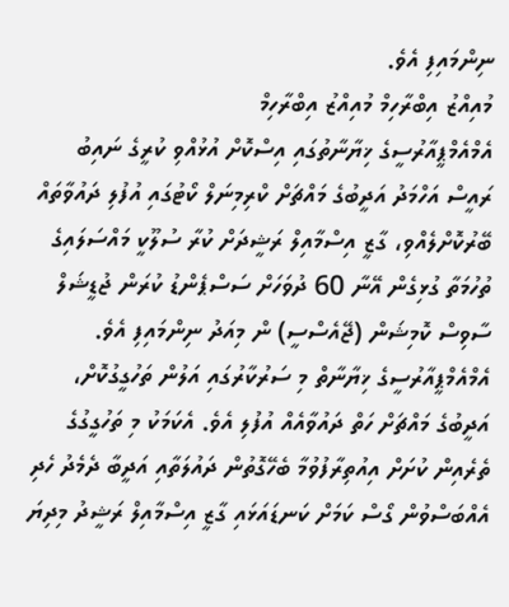ނިންމައިފި އެވެ.
މުއިއްޒު އިބްރާހިމް މުއިއްޒު އިބްރާހިމް
އެމްއެމްޕީއާރުސީގެ ޚިޔާނާތުގައި އިސްކޮށް އުޅުއްވި ކުރީގެ ނައިބު ރައީސް އަހްމަދު އަދީބުގެ މައްޗަށް ކްރިމިނަލް ކޯޓުގައި އުފުލި ދައުވާތައް ބޭރުކޮށްލެއްވި، ގާޒީ އިސްމާއިލް ރަޝީދަށް ކުރާ ސުލޫކީ މައްސަލައިގެ ތުހުމަތާ ގުޅިގެން އޭނާ 60 ދުވަހަށް ސަސްޕެންޑު ކުރަން ޖުޑީޝަލް ސާވިސް ކޮމިޝަން (ޖޭއެސްސީ) ން މިއަދު ނިންމައިފި އެވެ.
އެމްއެމްޕީއާރުސީގެ ޚިޔާނާތް މި ސަރުކާރުގައި އަލުން ތަހުގީގުކޮށް، އަދީބުގެ މައްޗަށް ހަތް ދައުވާއެއް އުފުލި އެވެ. އެކަމަކު މި ތަހުގީގުގެ ތެރެއިން ކުށަށް އިއުތިރާފުވުމާ ބެހޭގޮތުން ދައުލަތާއި އަދީބާ ދެމެދު ހެދި އެއްބަސްވުން ގޯސް ކަމަށް ކަނޑައަޅައި ގާޒީ އިސްމާއިލް ރަޝީދު މިދިޔަ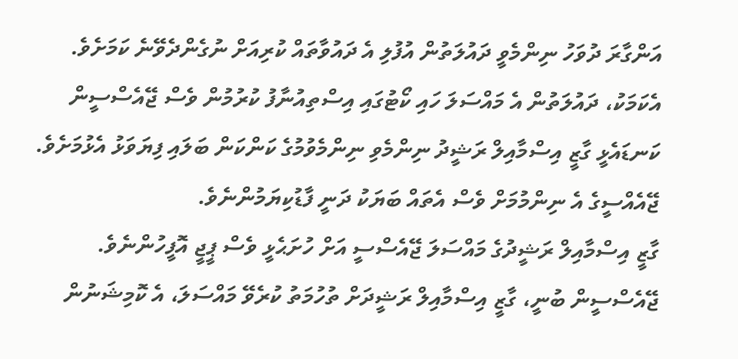އަންގާރަ ދުވަހު ނިންމެވީ ދައުލަތުން އުފުލި އެ ދައުވާތައް ކުރިއަށް ނުގެންދެވޭނެ ކަމަށެވެ.
އެކަމަކު، ދައުލަތުން އެ މައްސަލަ ހައި ކޯޓުގައި އިސްތިއުނާފު ކުރުމުން ވެސް ޖޭއެސްސީން ކަނޑައެޅީ ގާޒީ އިސްމާއިލް ރަޝީދު ނިންމެވި ނިންމެވުމުގެ ކަންކަން ބަލައި ފިޔަވަޅު އެޅުމަށެވެ. ޖޭއެއްސީގެ އެ ނިންމުމަށް ވެސް އެތައް ބަޔަކު ދަނީ ފާޑުކިޔަމުންނެވެ.
ގާޒީ އިސްމާއިލް ރަޝީދުގެ މައްސަލަ ޖޭއެސްސީ އަށް ހުށަޙެޅީ ވެސް ޕީޖީ އޮފީހުންނެވެ.
ޖޭއެސްސީން ބުނީ، ގާޒީ އިސްމާއިލް ރަޝީދަށް ތުހުމަތު ކުރެވޭ މައްސަލަ، އެ ކޮމިޝަނުން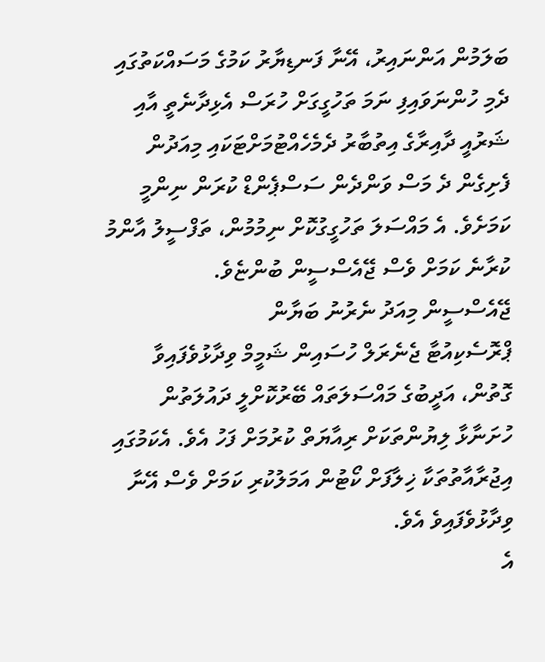ބަލަމުން އަންނައިރު، އޭނާ ފަނޑިޔާރު ކަމުގެ މަސައްކަތުގައި ދެމި ހުންނަވައިފި ނަމަ ތަހުގީގަށް ހުރަސް އެޅިދާނެތީ އާއި ޝަރުއީ ދާއިރާގެ އިތުބާރު ދެމެހެއްޓުމަށްޓަކައި މިއަދުން ފެށިގެން ދެ މަސް ވަންދެން ސަސްޕެންޑް ކުރަން ނިންމީ ކަމަށެވެ. އެ މައްސަލަ ތަހުގީގުކޮށް ނިމުމުން، ތަފްސީލު އާންމު ކުރާނެ ކަމަށް ވެސް ޖޭއެސްސީން ބުންޏެވެ.
ޖޭއެސްސީން މިއަދު ނެރުނު ބަޔާން
ޕްރޮސެކިއުޓާ ޖެނެރަލް ހުސައިން ޝަމީމް ވިދާޅުވެފައިވާ ގޮތުން، އަދީބުގެ މައްސަލަތައް ބޭރުކޮށްލީ ދައުލަތުން ހުށަނާޅާ ލިޔުންތަކަށް ރިއާޔަތް ކުރުމަށް ފަހު އެވެ. އެކަމުގައި އިޖުރާއާތުތަކާ ޚިލާފަށް ކޯޓުން އަމަލުކުރި ކަމަށް ވެސް އޭނާ ވިދާޅުވެފައިވެ އެވެ.
އެ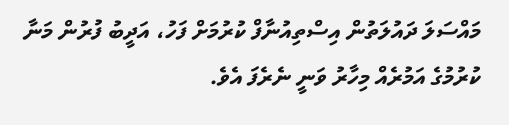މައްސަލަ ދައުލަތުން އިސްތިއުނާފް ކުރުމަށް ފަހު، އަދީބު ފުރުން މަނާ ކުރުމުގެ އަމުރެއް މިހާރު ވަނީ ނެރެފަ އެވެ.